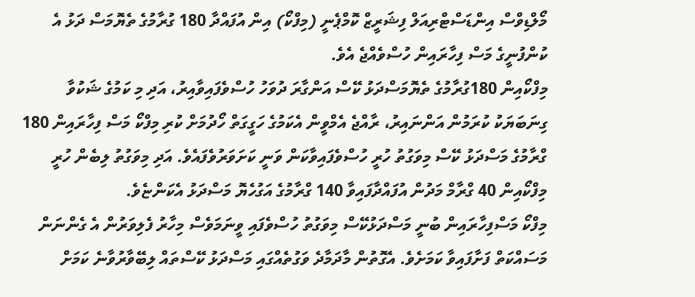މޯލްޑިވްސް އިންޑަސްޓްރިއަލް ފިޝަރީޒް ކޮމްޕެނީ (މިފްކޯ) އިން އުފައްދާ 180 ގުރާމުގެ ތެޔޮމަސް ދަޅު އެ ކުންފުނީގެ މަސް ފިހާރައިން ހުސްވެއްޖެ އެވެ.
މިފްކޯއިން 180ގުރާމުގެ ތެޔޮމަސްދަޅު ކޭސް އަންގާރަ ދުވަހު ހުސްވެފައިވާއިރު، އަދި މި ކަމުގެ ޝަކުވާ ގިނަބަޔަކު ކުރަމުން އަންނައިރު، ރާއްޖެ އެމްވީން އެކަމުގެ ހަގީގަތް ހޯދުމަށް ކުރި މިފްކޯ މަސް ފިހާރައިން 180 ގްރާމުގެ މަސްދަޅު ކޭސް މިވަގުތު ހުރީ ހުސްވެފައިވާކަން ވަނީ ކަށަވަރުވެފައެވެ. އަދި މިވަގުތު ލިބެން ހުރީ މިފްކޯއިން 40 ގްރާމް މަދުން އުފައްދާފައިވާ 140 ގްރާމުގެ އަގުހެޔޮ މަސްދަޅު އެކަންޏެވެ.
މިފްކޯ މަސްފިހާރައިން ބުނީ މަސްދަޅުކޭސް މިވަގުތު ހުސްވެފައި ވީނަމަވެސް މިހާރު ފެލިވަރުން އެ ގެންނަން މަސައްކަތް ފަށާފައިވާ ކަމަށެވެ. އެގޮތުން މާދަމާދެ ވަގުތެއްގައި މަސްދަޅު ކޭސްތައް ލިބޭވާރުވާނެ ކަމަށް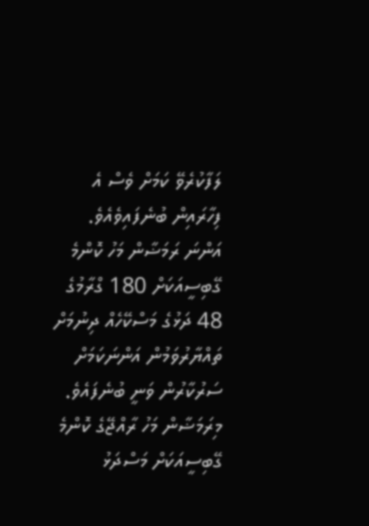ލަފާކުރެވޭ ކަމަށް ވެސް އެ ފިހާރައިން ބުނެފައިވެއެވެ.
އަންނަ ރަމަޟާން މަހު ކޮންމެ ގޭބިސީއަކަށް 180 ގްރާމުގެ 48 ދަޅުގެ މަސްކޭހެއް ދިނުމަށް ތައްޔާރުވަމުން އަންނަކަމަށް ސަރުކާރުން ވަނީ ބުނެފައެވެ.
މިރަމަޟާން މަހު ރާއްޖޭގެ ކޮންމެ ގޭބިސީއަކަށް މަސްދަޅު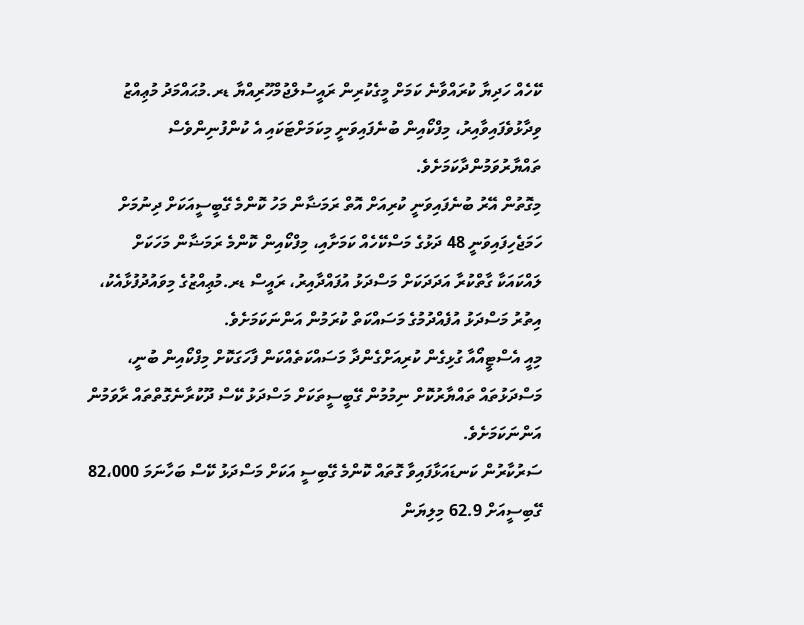ކޭހެއް ހަދިޔާ ކުރައްވާނެ ކަމަށް މީގެކުރިން ރައީސުލްޖުމްހޫރިއްޔާ ޑރ.މުޙައްމަދު މުޢިއްޒު ވިދާޅުވެފައިވާއިރު، މިފްކޯއިން ބުނެފައިވަނީ މިކަމަށްޓަކައި އެ ކުންފުނިންވެސް ތައްޔާރުވަމުންދާކަމަށެވެ.
މިގޮތުން އޭރު ބުނެފައިވަނީ ކުރިއަށް އޮތް ރަމަޟާން މަހު ކޮންމެ ގޭބީސީއަކަށް ދިނުމަށް ހަމަޖެހިފައިވަނީ 48 ދަޅުގެ މަސްކޭހެއް ކަމަށާއި، މިފްކޯއިން ކޮންމެ ރަމަޟާން މަހަކަށް ލައްކައަކާ ގާތްކުރާ އަދަދަކަށް މަސްދަޅު އުފައްދާއިރު، ރައީސް ޑރ.މުޢިއްޒުގެ މިވައުދުފުޅާއެކު، އިތުރު މަސްދަޅު އުފެއްދުމުގެ މަސައްކަތް ކުރަމުން އަންނަކަމަށެވެ.
މިއީ އެސްޓީއޯއާ ގުޅިގެން ކުރިއަށްގެންދާ މަސައްކަތެއްކަން ފާހަގަކޮށް މިފްކޯއިން ބުނީ، މަސްދަޅުތައް ތައްޔާރުކޮށް ނިމުމުން ގޭބީސީތަކަށް މަސްދަޅު ކޭސް ދޫކުރާނެގޮތްތައް ރާވަމުން އަންނަކަމަށެވެ.
ސަރުކާރުން ކަނޑައަޅާފައިވާ ގޮތައް ކޮންމެ ގޭބިސީ އަކަށް މަސްދަޅު ކޭސް ބަހާނަމަ 82،000 ގޭބިސީއަށް 62.9 މިލިޔަން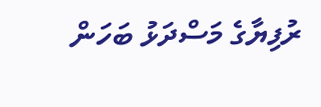ރުފިޔާގެ މަސްދަޅު ބަހަން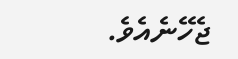ޖެހޭނެއެވެ.